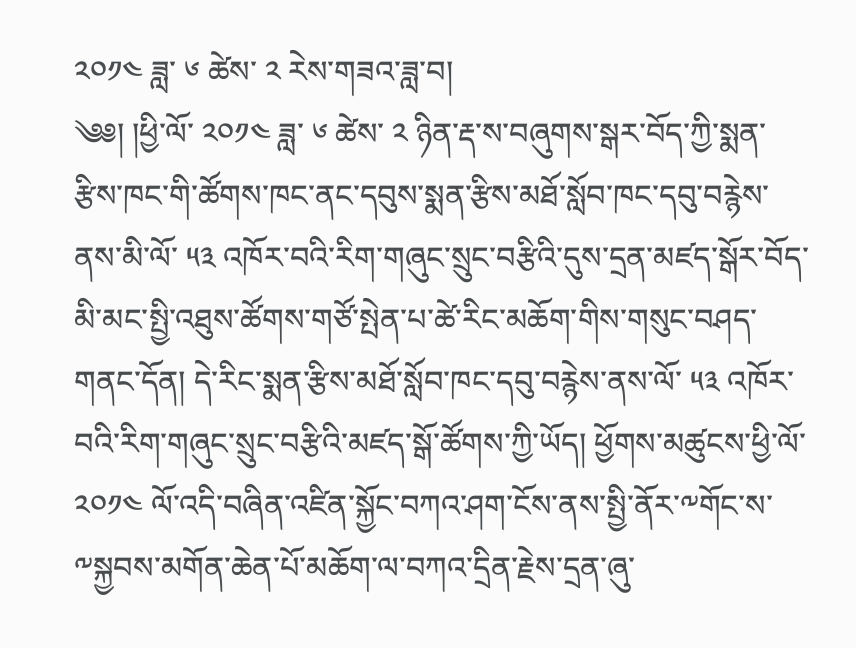༢༠༡༤ ཟླ་ ༦ ཚེས་ ༢ རེས་གཟའ་ཟླ་བ།
༄༅། །ཕྱི་ལོ་ ༢༠༡༤ ཟླ་ ༦ ཚེས་ ༢ ཉིན་རྡ་ས་བཞུགས་སྒར་བོད་ཀྱི་སྨན་རྩིས་ཁང་གི་ཚོགས་ཁང་ནང་དབུས་སྨན་རྩིས་མཐོ་སློབ་ཁང་དབུ་བརྙེས་ནས་མི་ལོ་ ༥༣ འཁོར་བའི་རིག་གཞུང་སྲུང་བརྩིའི་དུས་དྲན་མཛད་སྒོར་བོད་མི་མང་སྤྱི་འཐུས་ཚོགས་གཙོ་སྤེན་པ་ཚེ་རིང་མཆོག་གིས་གསུང་བཤད་གནང་དོན། དེ་རིང་སྨན་རྩིས་མཐོ་སློབ་ཁང་དབུ་བརྙེས་ནས་ལོ་ ༥༣ འཁོར་བའི་རིག་གཞུང་སྲུང་བརྩིའི་མཛད་སྒོ་ཚོགས་ཀྱི་ཡོད། ཕྱོགས་མཚུངས་ཕྱི་ལོ་ ༢༠༡༤ ལོ་འདི་བཞིན་འཛིན་སྐྱོང་བཀའ་ཤག་ངོས་ནས་སྤྱི་ནོར་༸གོང་ས་༸སྐྱབས་མགོན་ཆེན་པོ་མཆོག་ལ་བཀའ་དྲིན་རྗེས་དྲན་ཞུ་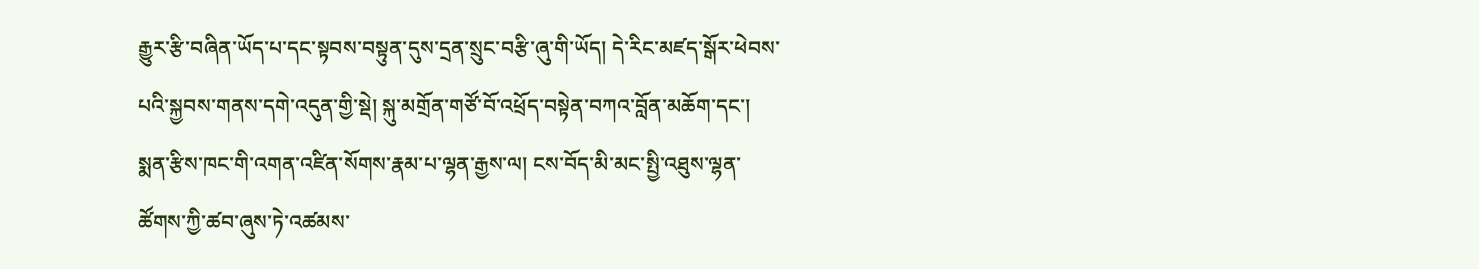རྒྱུར་རྩི་བཞིན་ཡོད་པ་དང་སྟབས་བསྟུན་དུས་དྲན་སྲུང་བརྩི་ཞུ་གི་ཡོད། དེ་རིང་མཛད་སྒོར་ཕེབས་པའི་སྐྱབས་གནས་དགེ་འདུན་གྱི་སྡེ། སྐུ་མགྲོན་གཙོ་བོ་འཕྲོད་བསྟེན་བཀའ་བློན་མཆོག་དང་། སྨན་རྩིས་ཁང་གི་འགན་འཛིན་སོགས་རྣམ་པ་ལྷན་རྒྱས་ལ། ངས་བོད་མི་མང་སྤྱི་འཐུས་ལྷན་ཚོགས་ཀྱི་ཚབ་ཞུས་ཏེ་འཚམས་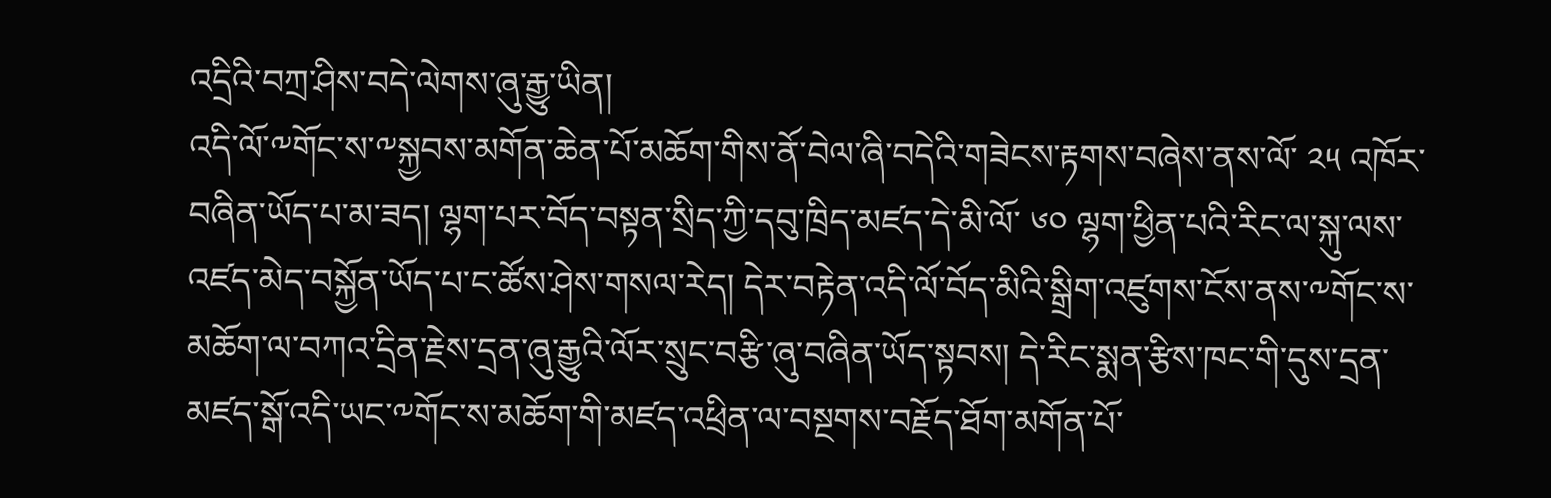འདྲིའི་བཀྲ་ཤིས་བདེ་ལེགས་ཞུ་རྒྱུ་ཡིན།
འདི་ལོ་༸གོང་ས་༸སྐྱབས་མགོན་ཆེན་པོ་མཆོག་གིས་ནོ་བེལ་ཞི་བདེའི་གཟེངས་རྟགས་བཞེས་ནས་ལོ་ ༢༥ འཁོར་བཞིན་ཡོད་པ་མ་ཟད། ལྷག་པར་བོད་བསྟན་སྲིད་ཀྱི་དབུ་ཁྲིད་མཛད་དེ་མི་ལོ་ ༦༠ ལྷག་ཕྱིན་པའི་རིང་ལ་སྐུ་ལས་འཛད་མེད་བསྐྱོན་ཡོད་པ་ང་ཚོས་ཤེས་གསལ་རེད། དེར་བརྟེན་འདི་ལོ་བོད་མིའི་སྒྲིག་འཛུགས་ངོས་ནས་༸གོང་ས་མཆོག་ལ་བཀའ་དྲིན་རྗེས་དྲན་ཞུ་རྒྱུའི་ལོར་སྲུང་བརྩི་ཞུ་བཞིན་ཡོད་སྟབས། དེ་རིང་སྨན་རྩིས་ཁང་གི་དུས་དྲན་མཛད་སྒོ་འདི་ཡང་༸གོང་ས་མཆོག་གི་མཛད་འཕྲིན་ལ་བསྔགས་བརྗོད་ཐོག་མགོན་པོ་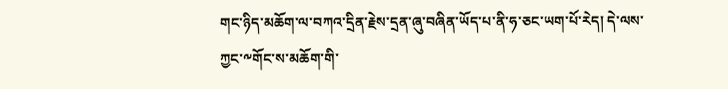གང་ཉིད་མཆོག་ལ་བཀའ་དྲིན་རྗེས་དྲན་ཞུ་བཞིན་ཡོད་པ་ནི་ཧ་ཅང་ཡག་པོ་རེད། དེ་ལས་ཀྱང་༸གོང་ས་མཆོག་གི་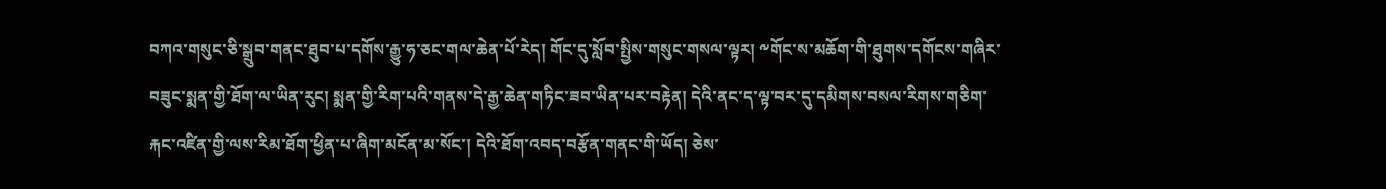བཀའ་གསུང་ཅི་སྒྲུབ་གནང་ཐུབ་པ་དགོས་རྒྱུ་ཧ་ཅང་གལ་ཆེན་པོ་རེད། གོང་དུ་སློབ་སྤྱིས་གསུང་གསལ་ལྟར། ༸གོང་ས་མཆོག་གི་ཐུགས་དགོངས་གཞིར་བཟུང་སྨན་གྱི་ཐོག་ལ་ཡིན་རུང། སྨན་གྱི་རིག་པའི་གནས་དེ་རྒྱ་ཆེན་གཏིང་ཟབ་ཡིན་པར་བརྟེན། དེའི་ནང་ད་ལྟ་བར་དུ་དམིགས་བསལ་རིགས་གཅིག་རྐང་འཛིན་གྱི་ལས་རིམ་ཐོག་ཕྱིན་པ་ཞིག་མངོན་མ་སོང་། དེའི་ཐོག་འབད་བརྩོན་གནང་གི་ཡོད། ཅེས་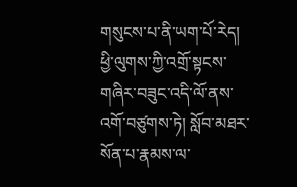གསུངས་པ་ནི་ཡག་པོ་རེད།
ཕྱི་ལུགས་ཀྱི་འགྲོ་སྟངས་གཞིར་བཟུང་འདི་ལོ་ནས་འགོ་བཙུགས་ཏེ། སློབ་མཐར་སོན་པ་རྣམས་ལ་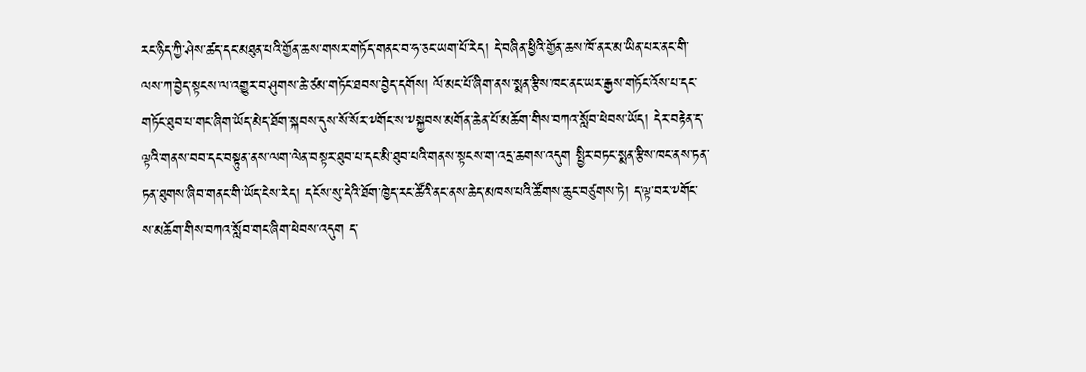རང་ཉིད་ཀྱི་ཤེས་ཚད་དང་མཐུན་པའི་གྱོན་ཆས་གསར་གཏོད་གནང་བ་ཧ་ཅང་ཡག་པོ་རེད། དེ་བཞིན་ཕྱིའི་གྱོན་ཆས་ཁོ་ནར་མ་ཡིན་པར་ནང་གི་ལས་ཀ་བྱེད་སྟངས་ལ་འགྱུར་བ་ཤུགས་ཆེ་ཙམ་གཏོང་ཐབས་བྱེད་དགོས། ལོ་མང་པོ་ཞིག་ནས་སྨན་རྩིས་ཁང་ནང་ཡར་རྒྱས་གཏོང་འོས་པ་དང་གཏོང་ཐུབ་པ་གང་ཞིག་ཡོད་མེད་ཐོག་སྐབས་དུས་སོ་སོར་༸གོང་ས་༸སྐྱབས་མགོན་ཆེན་པོ་མཆོག་གིས་བཀའ་སློབ་ཕེབས་ཡོད། དེར་བརྟེན་ད་ལྟའི་གནས་བབ་དང་བསྟུན་ནས་ལག་ལེན་བསྟར་ཐུབ་པ་དང་མི་ཐུབ་པའི་གནས་སྟངས་ག་འདྲ་ཆགས་འདུག སྤྱིར་བཏང་སྨན་རྩིས་ཁང་ནས་ཏན་ཏན་ཐུགས་ཞིབ་གནང་གི་ཡོད་ངེས་རེད། དངོས་སུ་དེའི་ཐོག་ཁྱེད་རང་ཚོའི་ནང་ནས་ཆེད་མཁས་པའི་ཚོགས་ཆུང་བཙུགས་ཏེ། ད་ལྟ་བར་༸གོང་ས་མཆོག་གིས་བཀའ་སློབ་གང་ཞིག་ཕེབས་འདུག ད་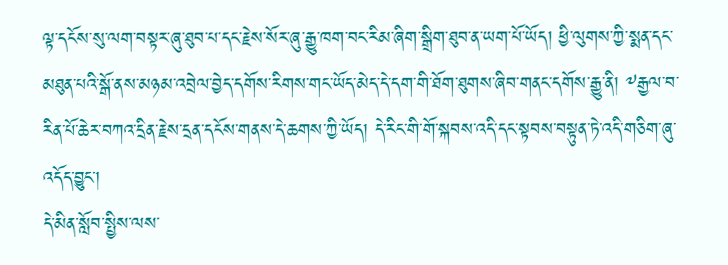ལྟ་དངོས་སུ་ལག་བསྟར་ཞུ་ཐུབ་པ་དང་རྗེས་སོར་ཞུ་རྒྱུ་ཁག་བང་རིམ་ཞིག་སྒྲིག་ཐུབ་ན་ཡག་པོ་ཡོད། ཕྱི་ལུགས་ཀྱི་སྨན་དང་མཐུན་པའི་སྒོ་ནས་མཉམ་འབྲེལ་བྱེད་དགོས་རིགས་གང་ཡོད་མེད་དེ་དག་གི་ཐོག་ཐུགས་ཞིབ་གནང་དགོས་རྒྱུ་ནི། ༸རྒྱལ་བ་རིན་པོ་ཆེར་བཀའ་དྲིན་རྗེས་དྲན་དངོས་གནས་དེ་ཆགས་ཀྱི་ཡོད། དེ་རིང་གི་གོ་སྐབས་འདི་དང་སྟབས་བསྟུན་ཏེ་འདི་གཅིག་ཞུ་འདོད་བྱུང་།
དེ་མིན་སློབ་སྤྱིས་ལས་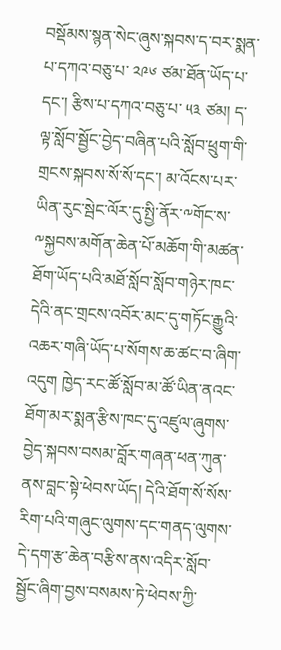བསྡོམས་སྙན་སེང་ཞུས་སྐབས་ད་བར་སྨན་པ་དཀའ་བཅུ་པ་ ༢༩༦ ཙམ་ཐོན་ཡོད་པ་དང་། རྩིས་པ་དཀའ་བཅུ་པ་ ༥༣ ཙམ། ད་ལྟ་སློབ་སྦྱོང་བྱེད་བཞིན་པའི་སློབ་ཕྲུག་གི་གྲངས་སྐབས་སོ་སོ་དང་། མ་འོངས་པར་ཡིན་རུང་སྦེང་ལོར་དུ་སྤྱི་ནོར་༸གོང་ས་༸སྐྱབས་མགོན་ཆེན་པོ་མཆོག་གི་མཚན་ཐོག་ཡོད་པའི་མཐོ་སློབ་སློབ་གཉེར་ཁང་དེའི་ནང་གྲངས་འབོར་མང་དུ་གཏོང་རྒྱུའི་འཆར་གཞི་ཡོད་པ་སོགས་ཆ་ཚང་བ་ཞིག་འདུག ཁྱེད་རང་ཚོ་སློབ་མ་ཚོ་ཡིན་ནའང་ཐོག་མར་སྨན་རྩིས་ཁང་དུ་འཛུལ་ཞུགས་བྱེད་སྐབས་བསམ་བློར་གཞན་ཕན་ཀུན་ནས་བླང་སྟེ་ཕེབས་ཡོད། དེའི་ཐོག་སོ་སོས་རིག་པའི་གཞུང་ལུགས་དང་གནད་ལུགས་དེ་དག་རྩ་ཆེན་བརྩིས་ནས་འདིར་སློབ་སྦྱོང་ཞིག་བྱས་བསམས་ཏེ་ཕེབས་ཀྱི་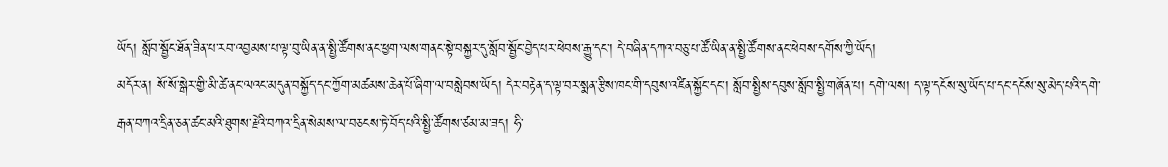ཡོད། སློབ་སྦྱོང་ཐོན་ཟིན་པ་རབ་འབྱམས་པ་ལྟ་བུ་ཡིན་ན་སྤྱི་ཚོགས་ནང་ཕྱག་ལས་གནང་སྟེ་བསྐྱར་དུ་སློབ་སྦྱོང་བྱེད་པར་ཕེབས་རྒྱུ་དང་། དེ་བཞིན་དཀའ་བཅུ་པ་ཚོ་ཡིན་ན་སྤྱི་ཚོགས་ནང་ཕེབས་དགོས་ཀྱི་ཡོད།
མདོར་ན། སོ་སོ་སྒེར་གྱི་མི་ཚེ་ནང་ལའང་མདུན་བསྐྱོད་དང་ཀྱོག་མཚམས་ཆེན་པོ་ཞིག་ལ་བསླེབས་ཡོད། དེར་བརྟེན་ད་ལྟ་བར་སྨན་རྩིས་ཁང་གི་དབུས་འཛིན་སྐྱོང་དང་། སློབ་སྤྱིས་དབུས་སློབ་སྤྱི་གཞོན་པ། དགེ་ལས། ད་ལྟ་དངོས་སུ་ཡོད་པ་དང་དངོས་སུ་མེད་པའི་དགེ་རྒན་བཀའ་དྲིན་ཅན་ཚང་མའི་ཐུགས་རྗེའི་བཀའ་དྲིན་སེམས་ལ་བཅངས་ཏེ་བོད་པའི་སྤྱི་ཚོགས་ཙམ་མ་ཟད། ཧི་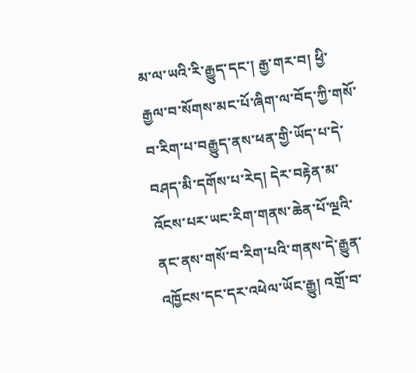མ་ལ་ཡའི་རི་རྒྱུད་དང་། རྒྱ་གར་བ། ཕྱི་རྒྱལ་བ་སོགས་མང་པོ་ཞིག་ལ་བོད་ཀྱི་གསོ་བ་རིག་པ་བརྒྱུད་ནས་ཕན་གྱི་ཡོད་པ་དེ་བཤད་མི་དགོས་པ་རེད། དེར་བརྟེན་མ་འོངས་པར་ཡང་རིག་གནས་ཆེན་པོ་ལྔའི་ནང་ནས་གསོ་བ་རིག་པའི་གནས་དེ་རྒྱུན་འཁྱོངས་དང་དར་འཕེལ་ཡོང་རྒྱུ། འགྲོ་བ་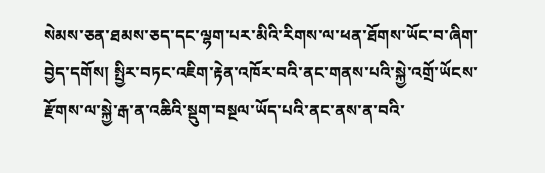སེམས་ཅན་ཐམས་ཅད་དང་ལྷག་པར་མིའི་རིགས་ལ་ཕན་ཐོགས་ཡོང་བ་ཞིག་བྱེད་དགོས། སྤྱིར་བཏང་འཇིག་རྟེན་འཁོར་བའི་ནང་གནས་པའི་སྐྱེ་འགྲོ་ཡོངས་རྫོགས་ལ་སྐྱེ་རྒ་ན་འཆིའི་སྡུག་བསྔལ་ཡོད་པའི་ནང་ནས་ན་བའི་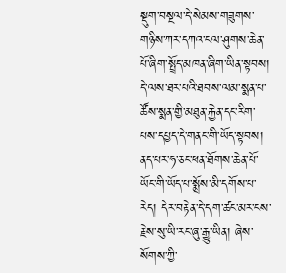སྡུག་བསྔལ་དེ་སེམས་གཟུགས་གཉིས་ཀར་དཀའ་ངལ་ཤུགས་ཆེན་པོ་ཞིག་སྤྲོད་མཁན་ཞིག་ཡིན་སྟབས། དེ་ལས་ཐར་པའི་ཐབས་ལམ་སྨན་པ་ཚོས་སྨན་གྱི་མཐུན་རྐྱེན་དང་རིག་པས་དཔྱད་དེ་གནང་གི་ཡོད་སྟབས། ནད་པར་ཧ་ཅང་ཕན་ཐོགས་ཆེན་པོ་ཡོང་གི་ཡོད་པ་སྨྲོས་མི་དགོས་པ་རེད། དེར་བརྟེན་དེ་དག་ཚང་མར་ངས་རྗེས་སུ་ཡི་རང་ཞུ་རྒྱུ་ཡིན། ཞེས་སོགས་ཀྱི་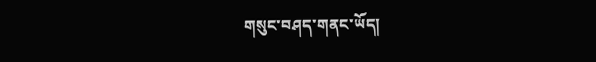གསུང་བཤད་གནང་ཡོད།